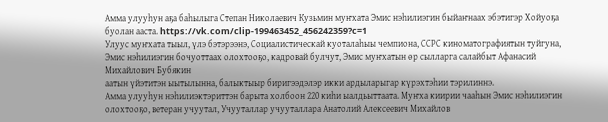Амма улууһун аҕа баһылыга Степан Николаевич Кузьмин муҥхата Эмис нэһилиэгин быйаҥнаах эбэтигэр Хойуоҕа буолан ааста. https://vk.com/clip-199463452_456242359?c=1
Улуус муҥхата тыыл, үлэ бэтэрээнэ, Социалистическай куоталаһыы чемпиона, ССРС киноматографиятын туйгуна, Эмис нэһилиэгин бочуоттаах олохтооҕо, кадровай булчут, Эмис муҥхатын өр сылларга салайбыт Афанасий Михайлович Бубякин
аатын үйэтитэн ыытылынна, балыктыыр биригээдэлэр икки ардыларыгар күрэхтэһии тэрилиннэ.
Амма улууһун нэһилиэктэриттэн барыта холбоон 220 киһи ыалдьыттаата. Муҥха киирии чааһын Эмис нэһилиэгин олохтооҕо, ветеран учуутал, Учууталлар учууталлара Анатолий Алексеевич Михайлов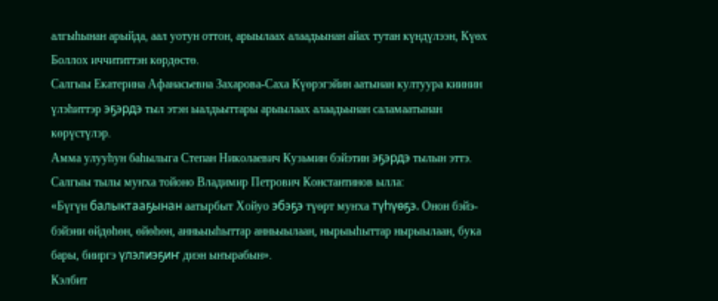алгыһынан арыйда, аал уотун оттон, арыылаах алаадьынан айах тутан күндүлээн, Күөх Боллох иччититтэн көрдөстө.
Салгыы Екатерина Афанасьевна Захарова-Саха Күөрэгэйин аатынан култуура киинин үлэһиттэр эҕэрдэ тыл этэн ыалдьыттары арыылаах алаадьынан саламаатынан көрүстүлэр.
Амма улууһун баһылыга Степан Николаевич Кузьмин бэйэтин эҕэрдэ тылын эттэ. Салгыы тылы муҥха тойоно Владимир Петрович Константинов ылла:
«Бүгүн балыктааҕынан аатырбыт Хойуо эбэҕэ түөрт муҥха түһүөҕэ. Онон бэйэ-бэйэни өйдөһөн, өйөһөн, анньыыһыттар анньыылаан, нырыыһыттар нырыылаан, бука бары, бииргэ үлэлиэҕиҥ диэн ыҥырабын».
Кэлбит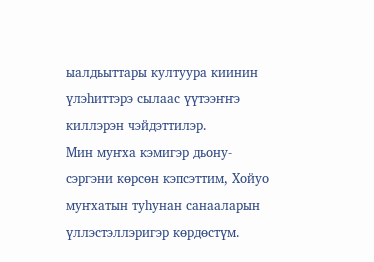ыалдьыттары култуура киинин үлэһиттэрэ сылаас үүтээҥҥэ киллэрэн чэйдэттилэр.
Мин муҥха кэмигэр дьону-сэргэни көрсөн кэпсэттим, Хойуо муҥхатын туһунан санааларын үллэстэллэригэр көрдөстүм.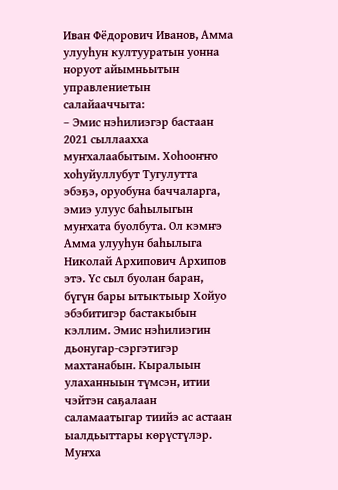Иван Фёдорович Иванов, Амма улууһун култууратын уонна норуот айымньытын управлениетын салайааччыта:
– Эмис нэһилиэгэр бастаан 2021 сыллаахха муҥхалаабытым. Хоһооҥҥо хоһуйуллубут Тугулутта эбэҕэ, оруобуна баччаларга, эмиэ улуус баһылыгын муҥхата буолбута. Ол кэмҥэ Амма улууһун баһылыга Николай Архипович Архипов этэ. Үс сыл буолан баран, бүгүн бары ытыктыыр Хойуо эбэбитигэр бастакыбын кэллим. Эмис нэһилиэгин дьонугар-сэргэтигэр махтанабын. Кыралыын улаханныын түмсэн, итии чэйтэн саҕалаан саламаатыгар тиийэ ас астаан ыалдьыттары көрүстүлэр. Муҥха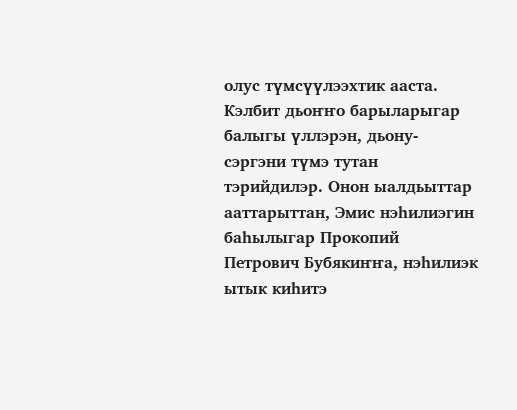олус түмсүүлээхтик ааста. Кэлбит дьоҥҥо барыларыгар балыгы үллэрэн, дьону-сэргэни түмэ тутан тэрийдилэр. Онон ыалдьыттар ааттарыттан, Эмис нэһилиэгин баһылыгар Прокопий Петрович Бубякиҥҥа, нэһилиэк ытык киһитэ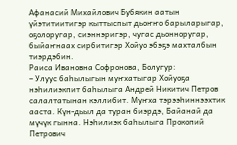Афанасий Михайлович Бубякин аатын үйэтитиитигэр кыттыспыт дьоҥҥо барыларыгар, оҕолоругар, сиэннэригэр, чугас дьонноругар, быйаҥнаах сирбитигэр Хойуо эбэҕэ махталбын тиэрдэбин.
Раиса Ивановна Софронова, Болугур:
– Улуус баһылыгын муҥхатыгар Хойуоҕа нэһилиэкпит баһылыга Андрей Никитич Петров салалтатынан кэллибит. Муҥха тэрээһиннээхтик ааста. Күн-дьыл да туран биэрдэ, Байанай да мүчүк гынна. Нэһилиэк баһылыга Прокопий Петрович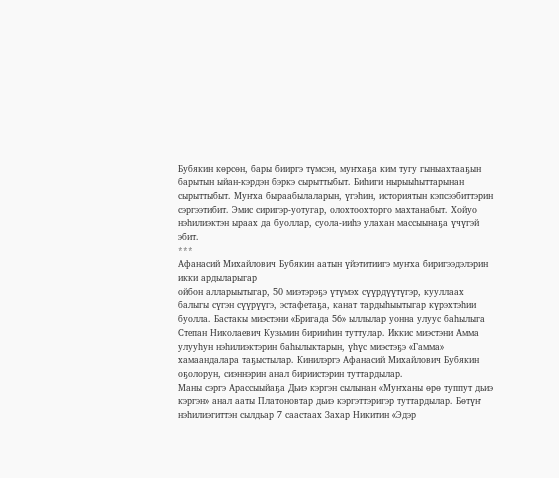Бубякин көрсөн, бары бииргэ түмсэн, муҥхаҕа ким тугу гыныахтааҕын барытын ыйан-кэрдэн бэркэ сырыттыбыт. Биһиги нырыыһыттарынан сырыттыбыт. Муҥха быраабылаларын, үгэһин, историятын кэпсээбиттэрин сэргээтибит. Эмис сиригэр-уотугар, олохтоохторго махтанабыт. Хойуо нэһилиэктэн ыраах да буоллар, суола-ииһэ улахан массыынаҕа үчүгэй эбит.
***
Афанасий Михайлович Бубякин аатын үйэтитиигэ муҥха биригээдэлэрин икки ардыларыгар
ойбон алларыытыгар, 50 миэтэрэҕэ үтүмэх сүүрдүүтүгэр, кууллаах балыгы сүгэн сүүрүүгэ, эстафетаҕа, канат тардыһыытыгар күрэхтэһии буолла. Бастакы миэстэни «Бригада 56» ыллылар уонна улуус баһылыга Степан Николаевич Кузьмин бирииһин туттулар. Иккис миэстэни Амма улууһун нэһилиэктэрин баһылыктарын, үһүс миэстэҕэ «Гамма» хамаандалара таҕыстылар. Кинилэргэ Афанасий Михайлович Бубякин оҕолорун, сиэннэрин анал бириистэрин туттардылар.
Маны сэргэ Арассыыйаҕа Дьиэ кэргэн сылынан «Муҥханы өрө туппут дьиэ кэргэн» анал ааты Платоновтар дьиэ кэргэттэригэр туттардылар. Бөтүҥ нэһилиэгиттэн сылдьар 7 саастаах Захар Никитин «Эдэр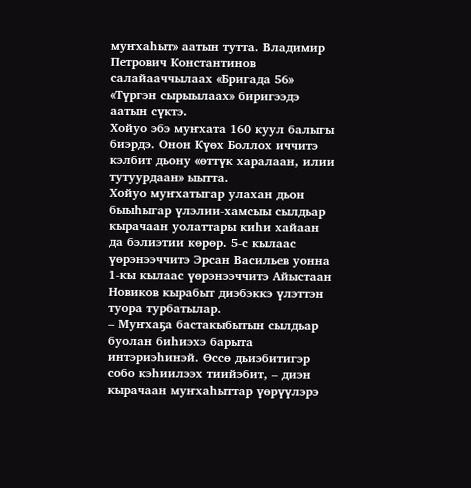муҥхаһыт» аатын тутта. Владимир Петрович Константинов салайааччылаах «Бригада 56» «Түргэн сырыылаах» биригээдэ аатын сүктэ.
Хойуо эбэ муҥхата 160 куул балыгы биэрдэ. Онон Күөх Боллох иччитэ кэлбит дьону «өттүк харалаан, илии тутуурдаан» ыытта.
Хойуо муҥхатыгар улахан дьон быыһыгар үлэлии-хамсыы сылдьар кырачаан уолаттары киһи хайаан да бэлиэтии көрөр. 5-с кылаас үөрэнээччитэ Эрсан Васильев уонна 1-кы кылаас үөрэнээччитэ Айыстаан Новиков кырабыт диэбэккэ үлэттэн туора турбатылар.
– Муҥхаҕа бастакыбытын сылдьар буолан биһиэхэ барыта интэриэһинэй. Өссө дьиэбитигэр собо кэһиилээх тиийэбит, – диэн кырачаан муҥхаһыттар үөрүүлэрэ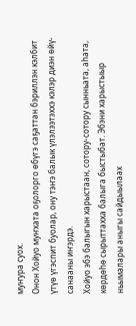муҥура суох.
Онон Хойуо муҥхата оҕолорго өбүгэ саҕаттан бэриллэн кэлбит үтүө үгэспит буолар, ону тэҥэ балык үлэлээтэххэ кэлэр диэн өйү-санааны иҥэрдэ.
Хойуо эбэ балыгын харыстаан, сотору-сотору сынньата, аһата, көрдөһө сырыттахха балыга быстыбат. Эбэни харыстыыр ньымалары аныгы сайдыылаах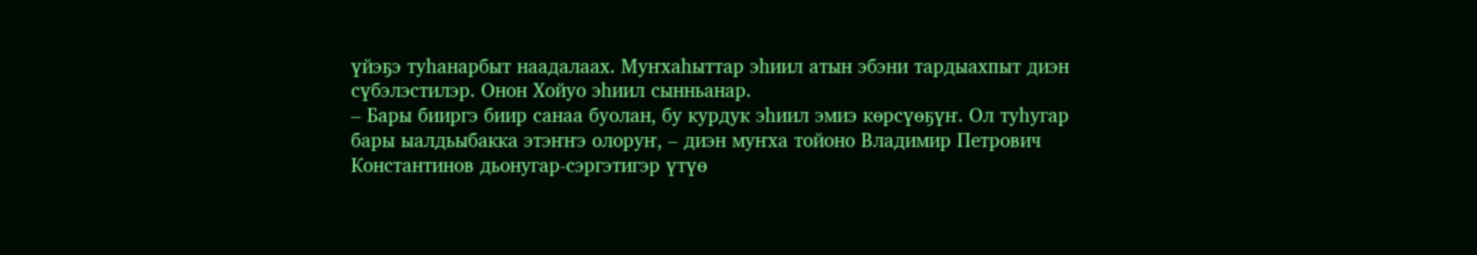үйэҕэ туһанарбыт наадалаах. Муҥхаһыттар эһиил атын эбэни тардыахпыт диэн сүбэлэстилэр. Онон Хойуо эһиил сынньанар.
– Бары бииргэ биир санаа буолан, бу курдук эһиил эмиэ көрсүөҕүҥ. Ол туһугар бары ыалдьыбакка этэҥҥэ олоруҥ, – диэн муҥха тойоно Владимир Петрович Константинов дьонугар-сэргэтигэр үтүө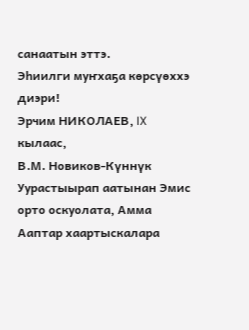санаатын эттэ.
Эһиилги муҥхаҕа көрсүөххэ диэри!
Эрчим НИКОЛАЕВ, IX кылаас,
В.М. Новиков-Күннүк Уурастыырап аатынан Эмис орто оскуолата, Амма
Ааптар хаартыскалара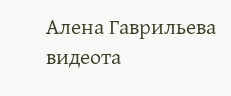Алена Гаврильева видеота